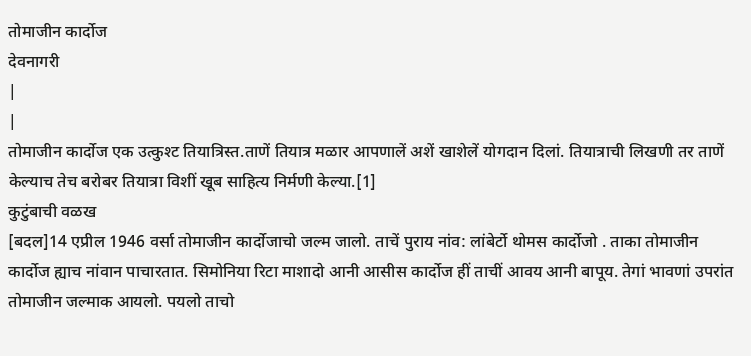तोमाजीन कार्दोज
देवनागरी
|
|
तोमाजीन कार्दोज एक उत्कुश्ट तियात्रिस्त.ताणें तियात्र मळार आपणालें अशें खाशेलें योगदान दिलां. तियात्राची लिखणी तर ताणें केल्याच तेच बरोबर तियात्रा विशीं खूब साहित्य निर्मणी केल्या.[1]
कुटुंबाची वळख
[बदल]14 एप्रील 1946 वर्सा तोमाजीन कार्दोजाचो जल्म जालो. ताचें पुराय नांव: लांबेर्टो थोमस कार्दोजो . ताका तोमाजीन कार्दोज ह्याच नांवान पाचारतात. सिमोनिया रिटा माशादो आनी आसीस कार्दोज हीं ताचीं आवय आनी बापूय. तेगां भावणां उपरांत तोमाजीन जल्माक आयलो. पयलो ताचो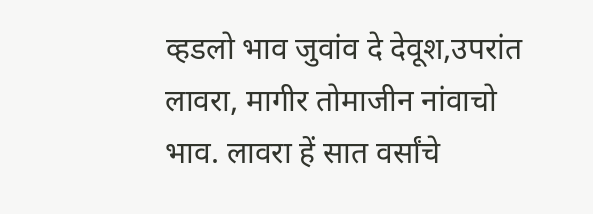व्हडलो भाव जुवांव दे देवूश,उपरांत लावरा, मागीर तोमाजीन नांवाचो भाव. लावरा हें सात वर्सांचे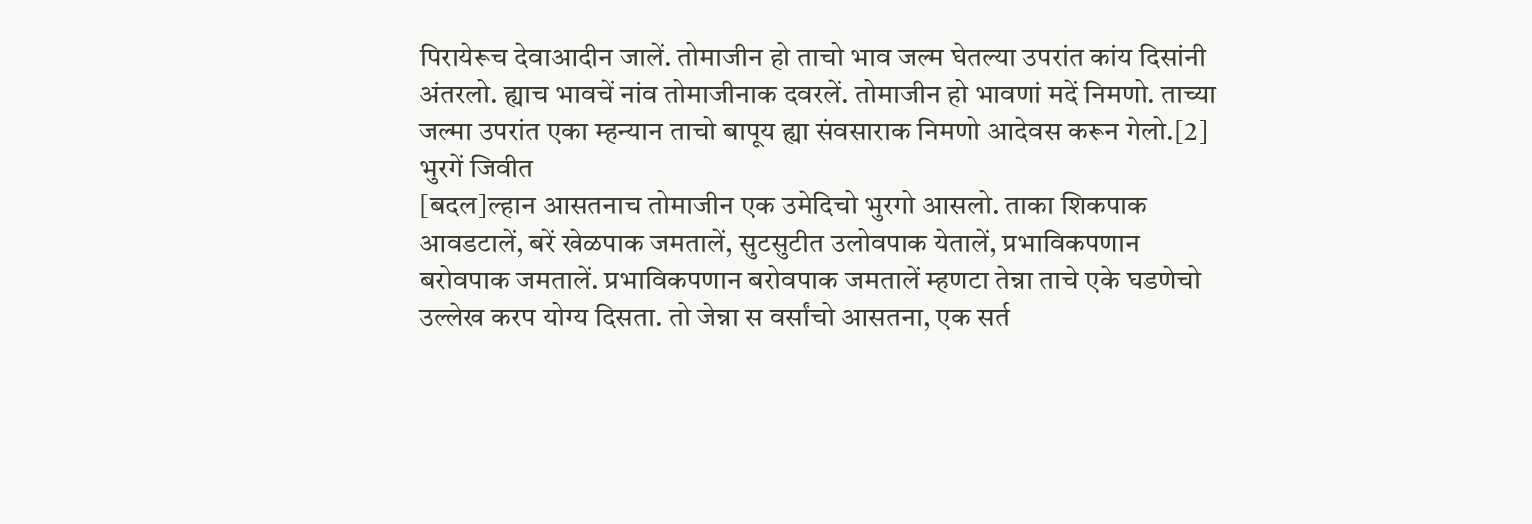पिरायेरूच देवाआदीन जालें. तोमाजीन हो ताचो भाव जल्म घेतल्या उपरांत कांय दिसांनी अंतरलो. ह्याच भावचें नांव तोमाजीनाक दवरलें. तोमाजीन हो भावणां मदें निमणो. ताच्या जल्मा उपरांत एका म्हन्यान ताचो बापूय ह्या संवसाराक निमणो आदेवस करून गेलो.[2]
भुरगें जिवीत
[बदल]ल्हान आसतनाच तोमाजीन एक उमेदिचो भुरगो आसलो. ताका शिकपाक आवडटालें, बरें खेळपाक जमतालें, सुटसुटीत उलोवपाक येतालें, प्रभाविकपणान बरोवपाक जमतालें. प्रभाविकपणान बरोवपाक जमतालें म्हणटा तेन्ना ताचे एके घडणेचो उल्लेख करप योग्य दिसता. तो जेन्ना स वर्सांचो आसतना, एक सर्त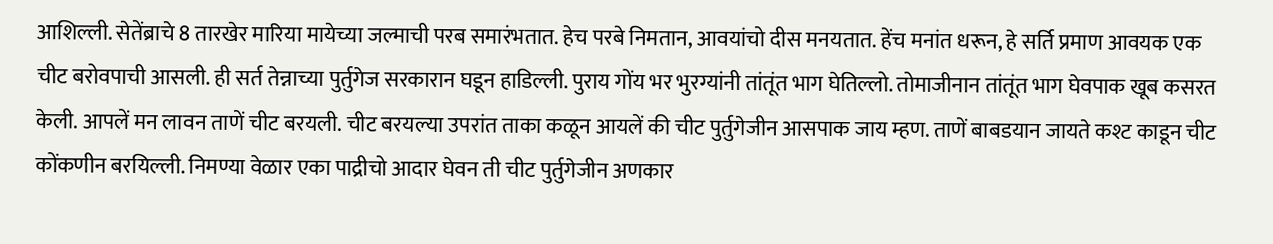आशिल्ली. सेतेंब्राचे 8 तारखेर मारिया मायेच्या जल्माची परब समारंभतात. हेच परबे निमतान, आवयांचो दीस मनयतात. हेंच मनांत धरून, हे सर्ति प्रमाण आवयक एक चीट बरोवपाची आसली. ही सर्त तेन्नाच्या पुर्तुगेज सरकारान घडून हाडिल्ली. पुराय गोंय भर भुरग्यांनी तांतूंत भाग घेतिल्लो. तोमाजीनान तांतूंत भाग घेवपाक खूब कसरत केली. आपलें मन लावन ताणें चीट बरयली. चीट बरयल्या उपरांत ताका कळून आयलें की चीट पुर्तुगेजीन आसपाक जाय म्हण. ताणें बाबडयान जायते कश्ट काडून चीट कोंकणीन बरयिल्ली. निमण्या वेळार एका पाद्रीचो आदार घेवन ती चीट पुर्तुगेजीन अणकार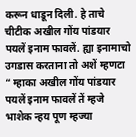करून धाडून दिली. हे ताचे चीटीक अखील गोंय पांडयार पयलें इनाम फावलें. ह्या इनामाचो उगडास करताना तो अशें म्हणटा “ म्हाका अखील गोंय पांडयार पयलें इनाम फावलें तें म्हजे भाशेक न्हय पूण म्हज्या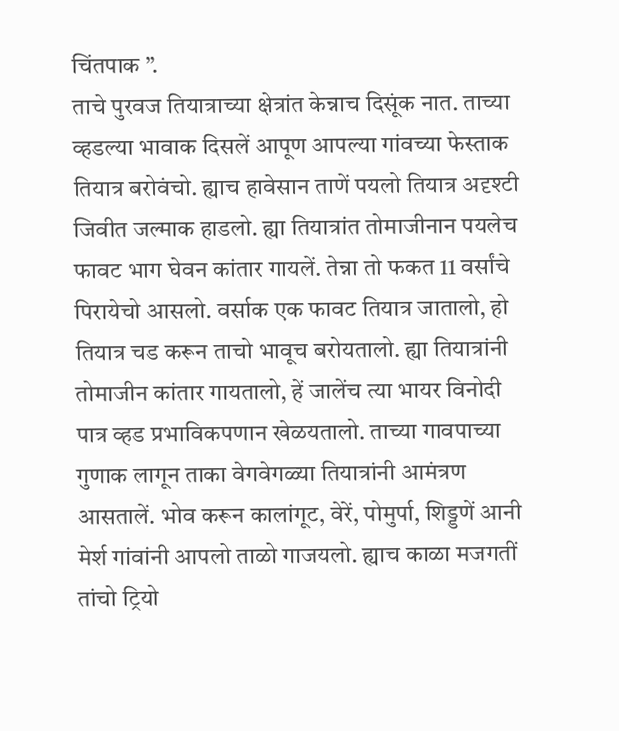चिंतपाक ”.
ताचे पुरवज तियात्राच्या क्षेत्रांत केन्नाच दिसूंक नात. ताच्या व्हडल्या भावाक दिसलें आपूण आपल्या गांवच्या फेस्ताक तियात्र बरोवंचो. ह्याच हावेसान ताणें पयलो तियात्र अदृश्टी जिवीत जल्माक हाडलो. ह्या तियात्रांत तोमाजीनान पयलेच फावट भाग घेवन कांतार गायलें. तेन्ना तो फकत 11 वर्सांचे पिरायेचो आसलो. वर्साक एक फावट तियात्र जातालो, हो तियात्र चड करून ताचो भावूच बरोयतालो. ह्या तियात्रांनी तोमाजीन कांतार गायतालो, हें जालेंच त्या भायर विनोदी पात्र व्हड प्रभाविकपणान खेळयतालो. ताच्या गावपाच्या गुणाक लागून ताका वेगवेगळ्या तियात्रांनी आमंत्रण आसतालें. भोव करून कालांगूट, वेरें, पोमुर्पा, शिड्डणें आनी मेर्श गांवांनी आपलो ताळो गाजयलो. ह्याच काळा मजगतीं तांचो ट्रियो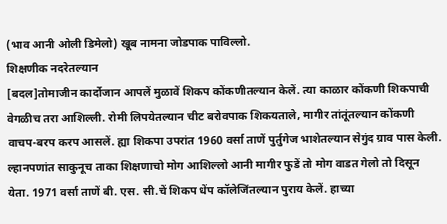(भाव आनी ओली डिमेलो) खूब नामना जोडपाक पाविल्लो.
शिक्षणीक नदरेतल्यान
[बदल]तोमाजीन कार्दोजान आपलें मुळावें शिकप कोंकणीतल्यान केलें. त्या काळार कोंकणी शिकपाची वेगळीच तरा आशिल्ली. रोमी लिपयेतल्यान चीट बरोवपाक शिकयताले, मागीर तांतूंतल्यान कोंकणी वाचप-बरप करप आसलें. ह्या शिकपा उपरांत 1960 वर्सा ताणें पुर्तुगेज भाशेतल्यान सेगुंद ग्राव पास केली. ल्हानपणांत साकुनूच ताका शिक्षणाचो मोग आशिल्लो आनी मागीर फुडें तो मोग वाडत गेलो तो दिसून येता. 1971 वर्सा ताणें बी. एस. सी.चें शिकप धेंप कॉलेजिंतल्यान पुराय केलें. हाच्या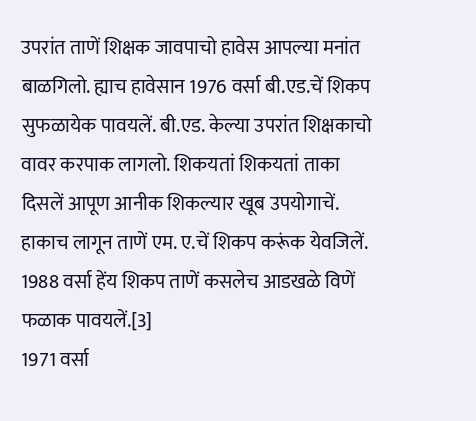उपरांत ताणें शिक्षक जावपाचो हावेस आपल्या मनांत बाळगिलो. ह्याच हावेसान 1976 वर्सा बी.एड.चें शिकप सुफळायेक पावयलें. बी.एड. केल्या उपरांत शिक्षकाचो वावर करपाक लागलो. शिकयतां शिकयतां ताका दिसलें आपूण आनीक शिकल्यार खूब उपयोगाचें. हाकाच लागून ताणें एम. ए.चें शिकप करूंक येवजिलें. 1988 वर्सा हेंय शिकप ताणें कसलेच आडखळे विणें फळाक पावयलें.[3]
1971 वर्सा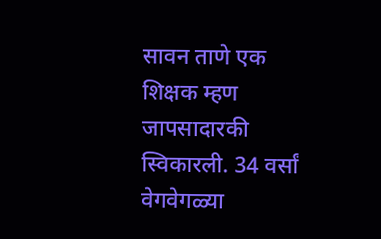सावन ताणे एक शिक्षक म्हण जापसादारकी स्विकारली. 34 वर्सां वेगवेगळ्या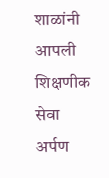शाळांनी आपली शिक्षणीक सेवा अर्पण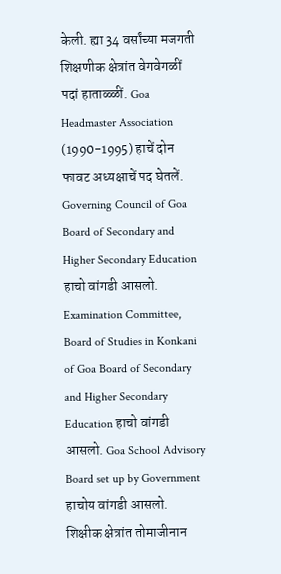केली. ह्या 34 वर्सांच्या मजगती शिक्षणीक क्षेत्रांत वेगवेगळीं पदां हाताळ्ळीं. Goa Headmaster Association (1990-1995) हाचें दोन फावट अध्यक्षाचें पद घेतलें. Governing Council of Goa Board of Secondary and Higher Secondary Education हाचो वांगडी आसलो. Examination Committee, Board of Studies in Konkani of Goa Board of Secondary and Higher Secondary Education हाचो वांगडी आसलो. Goa School Advisory Board set up by Government हाचोय वांगडी आसलो. शिक्षीक क्षेत्रांत तोमाजीनान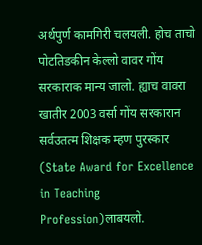अर्थपुर्ण कामगिरी चलयली. होच ताचो पोटतिडकीन केल्लो वावर गोंय सरकाराक मान्य जालो. ह्याच वावरा खातीर 2003 वर्सा गोंय सरकारान सर्वउतत्म शिक्षक म्हण पुरस्कार (State Award for Excellence in Teaching Profession)लाबयलो.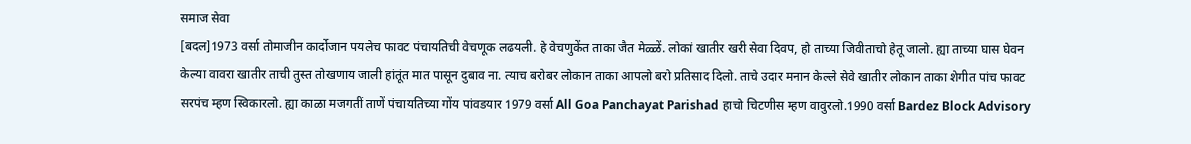समाज सेवा
[बदल]1973 वर्सा तोमाजीन कार्दोजान पयलेच फावट पंचायतिची वेचणूक लढयली. हे वेचणुकेंत ताका जैत मेळ्ळें. लोकां खातीर खरी सेवा दिवप, हो ताच्या जिवीताचो हेतू जालो. ह्या ताच्या घास घेवन केल्या वावरा खातीर ताची तुस्त तोखणाय जाली हांतूंत मात पासून दुबाव ना. त्याच बरोबर लोकान ताका आपलो बरो प्रतिसाद दिलो. ताचे उदार मनान केल्ले सेवे खातीर लोकान ताका शेगीत पांच फावट सरपंच म्हण स्विकारलो. ह्या काळा मजगतीं ताणें पंचायतिच्या गोंय पांवडयार 1979 वर्सा All Goa Panchayat Parishad हाचो चिटणीस म्हण वावुरलो.1990 वर्सा Bardez Block Advisory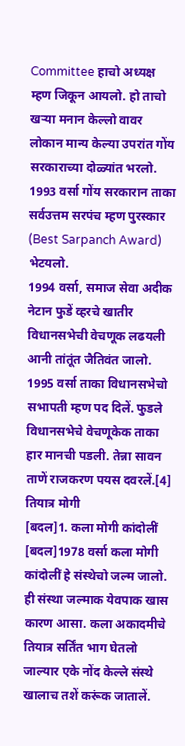Committee हाचो अध्यक्ष म्हण जिकून आयलो. हो ताचो खऱ्या मनान केल्लो वावर लोकान मान्य केल्या उपरांत गोंय सरकाराच्या दोळ्यांत भरलो. 1993 वर्सा गोंय सरकारान ताका सर्वउत्तम सरपंच म्हण पुरस्कार (Best Sarpanch Award) भेटयलो.
1994 वर्सा, समाज सेवा अदीक नेटान फुडें व्हरचे खातीर विधानसभेची वेचणूक लढयली आनी तांतूंत जैतिवंत जालो. 1995 वर्सा ताका विधानसभेचो सभापती म्हण पद दिलें. फुडले विधानसभेचे वेचणूकेक ताका हार मानची पडली. तेन्ना सावन ताणें राजकरण पयस दवरलें.[4]
तियात्र मोगी
[बदल]1. कला मोगी कांदोलीं
[बदल]1978 वर्सा कला मोगी कांदोलीं हे संस्थेचो जल्म जालो. ही संस्था जल्माक येवपाक खास कारण आसा. कला अकादमीचे तियात्र सर्तिंत भाग घेतलो जाल्यार एके नोंद केल्ले संस्थे खालाच तशें करूंक जातालें.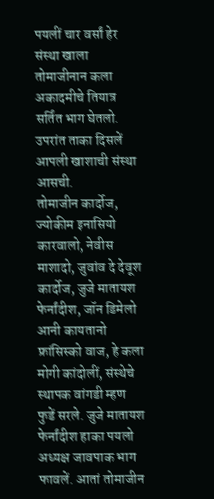पयलीं चार वर्सां हेर संस्था खाला तोमाजीनान कला अकादमीचे तियात्र सर्तिंत भाग घेतलो. उपरांत ताका दिसलें आपली खाशाची संस्था आसची.
तोमाजीन कार्दोज, ज्योकीम इनासियो कारवालो, नेवीस माशादो, जुवांव दे देवूश कार्दोज, जुजे मातायश फेर्नांदीश, जॉन डिमेलो आनी कायतानो फ्रांसिस्को वाज, हे कला मोगी कांदोलीं, संस्थेचे स्थापक वांगडी म्हण फुडें सरले. जुजे मातायश फेर्नांदीश हाका पयलो अध्यक्ष जावपाक भाग फावलें. आतां तोमाजीन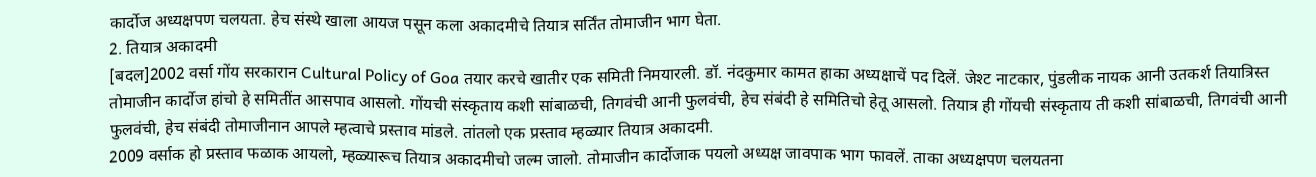कार्दोज अध्यक्षपण चलयता. हेच संस्थे खाला आयज पसून कला अकादमीचे तियात्र सर्तिंत तोमाजीन भाग घेता.
2. तियात्र अकादमी
[बदल]2002 वर्सा गोंय सरकारान Cultural Policy of Goa तयार करचे खातीर एक समिती निमयारली. डॉ. नंदकुमार कामत हाका अध्यक्षाचें पद दिलें. जेश्ट नाटकार, पुंडलीक नायक आनी उतकर्श तियात्रिस्त तोमाजीन कार्दोज हांचो हे समितींत आसपाव आसलो. गोंयची संस्कृताय कशी सांबाळची, तिगवंची आनी फुलवंची, हेच संबंदी हे समितिचो हेतू आसलो. तियात्र ही गोंयची संस्कृताय ती कशी सांबाळची, तिगवंची आनी फुलवंची, हेच संबंदी तोमाजीनान आपले म्हत्वाचे प्रस्ताव मांडले. तांतलो एक प्रस्ताव म्हळ्यार तियात्र अकादमी.
2009 वर्साक हो प्रस्ताव फळाक आयलो, म्हळ्यारूच तियात्र अकादमीचो जल्म जालो. तोमाजीन कार्दोजाक पयलो अध्यक्ष जावपाक भाग फावलें. ताका अध्यक्षपण चलयतना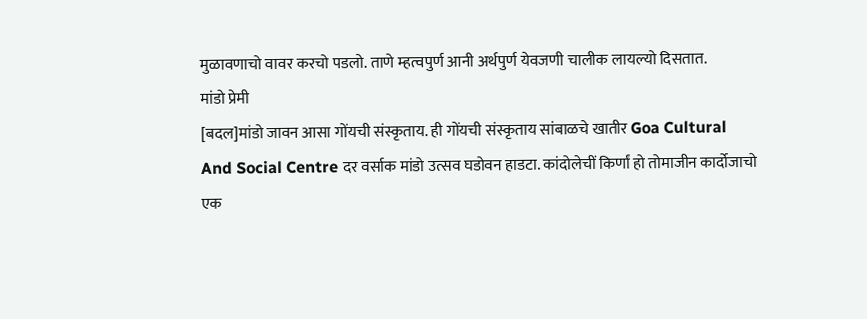मुळावणाचो वावर करचो पडलो. ताणे म्हत्वपुर्ण आनी अर्थपुर्ण येवजणी चालीक लायल्यो दिसतात.
मांडो प्रेमी
[बदल]मांडो जावन आसा गोंयची संस्कृताय. ही गोंयची संस्कृताय सांबाळचे खातीर Goa Cultural And Social Centre दर वर्साक मांडो उत्सव घडोवन हाडटा. कांदोलेचीं किर्णां हो तोमाजीन कार्दोजाचो एक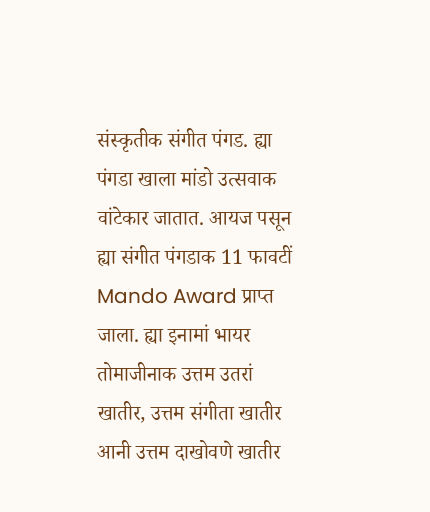संस्कृतीक संगीत पंगड. ह्या पंगडा खाला मांडो उत्सवाक वांटेकार जातात. आयज पसून ह्या संगीत पंगडाक 11 फावटीं Mando Award प्राप्त जाला. ह्या इनामां भायर तोमाजीनाक उत्तम उतरां खातीर, उत्तम संगीता खातीर आनी उत्तम दाखोवणे खातीर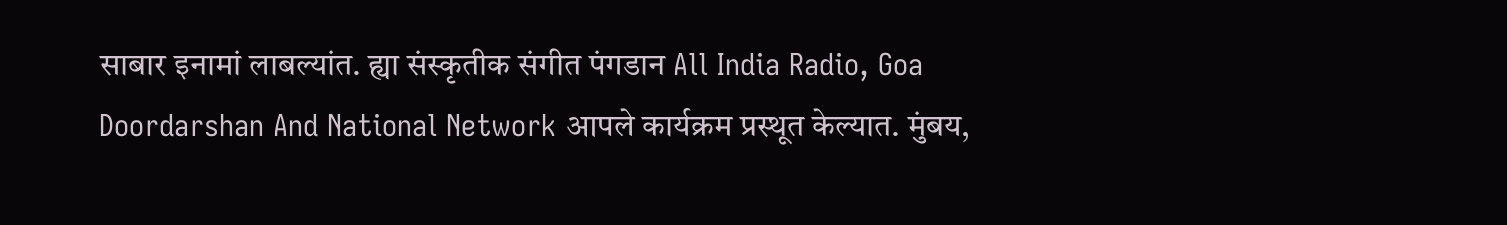साबार इनामां लाबल्यांत. ह्या संस्कृतीक संगीत पंगडान All India Radio, Goa Doordarshan And National Network आपले कार्यक्रम प्रस्थूत केल्यात. मुंबय,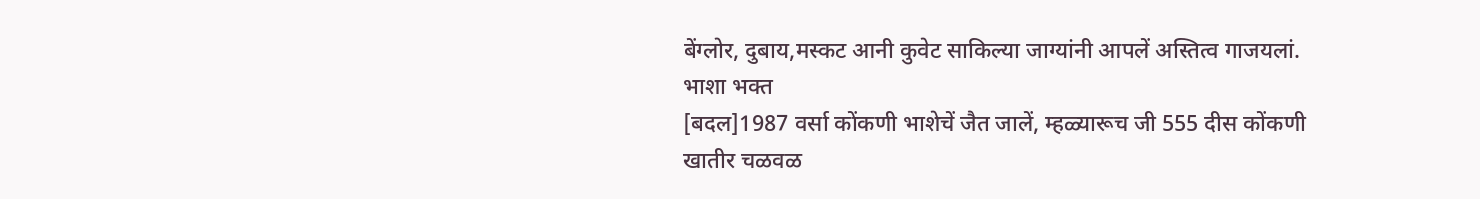बेंग्लोर, दुबाय,मस्कट आनी कुवेट साकिल्या जाग्यांनी आपलें अस्तित्व गाजयलां.
भाशा भक्त
[बदल]1987 वर्सा कोंकणी भाशेचें जैत जालें, म्हळ्यारूच जी 555 दीस कोंकणी खातीर चळवळ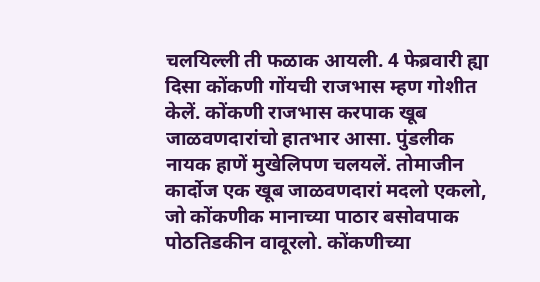चलयिल्ली ती फळाक आयली. 4 फेब्रवारी ह्या दिसा कोंकणी गोंयची राजभास म्हण गोशीत केलें. कोंकणी राजभास करपाक खूब जाळवणदारांचो हातभार आसा. पुंडलीक नायक हाणें मुखेलिपण चलयलें. तोमाजीन कार्दोज एक खूब जाळवणदारां मदलो एकलो, जो कोंकणीक मानाच्या पाठार बसोवपाक पोठतिडकीन वावूरलो. कोंकणीच्या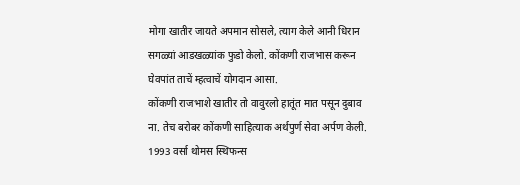मोगा खातीर जायते अपमान सोसले, त्याग केले आनी धिरान सगळ्यां आडखळ्यांक फुडो केलो. कोंकणी राजभास करून घेवपांत ताचें म्हत्वाचें योगदान आसा.
कोंकणी राजभाशे खातीर तो वावुरलो हातूंत मात पसून दुबाव ना. तेच बरोबर कोंकणी साहित्याक अर्थपुर्ण सेवा अर्पण केली. 1993 वर्सा थोमस स्थिफन्स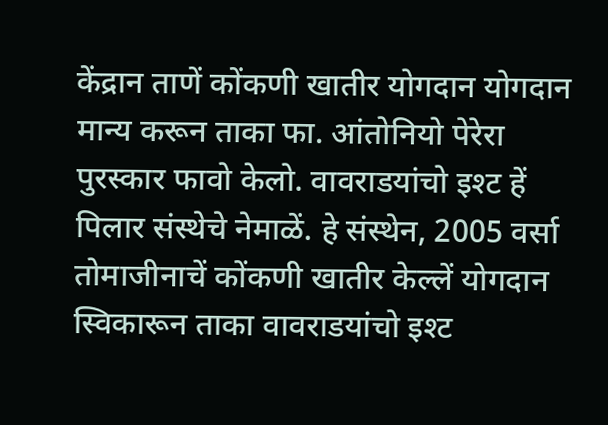केंद्रान ताणें कोंकणी खातीर योगदान योगदान मान्य करून ताका फा. आंतोनियो पेरेरा पुरस्कार फावो केलो. वावराडयांचो इश्ट हें पिलार संस्थेचे नेमाळें. हे संस्थेन, 2005 वर्सा तोमाजीनाचें कोंकणी खातीर केल्लें योगदान स्विकारून ताका वावराडयांचो इश्ट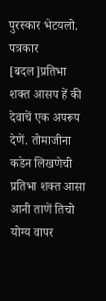पुरस्कार भेटयलो.
पत्रकार
[बदल]प्रतिभा शक्त आसप हें की देवाचें एक अपरूप देणें. तोमाजीना कडेन लिखणेची प्रतिभा शक्त आसा आनी ताणें तिचो योग्य वापर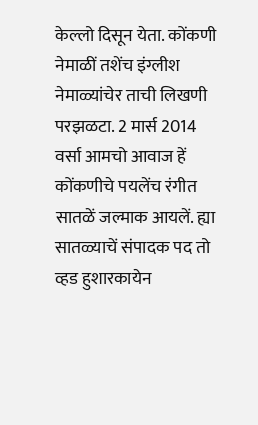केल्लो दिसून येता. कोंकणी नेमाळीं तशेंच इंग्लीश नेमाळ्यांचेर ताची लिखणी परझळटा. 2 मार्स 2014 वर्सा आमचो आवाज हें कोंकणीचे पयलेंच रंगीत सातळें जल्माक आयलें. ह्या सातळ्याचें संपादक पद तो व्हड हुशारकायेन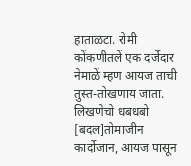हाताळटा. रोमी कोंकणीतलें एक दर्जेदार नेमाळें म्हण आयज ताची तुस्त-तोखणाय जाता.
लिखणेचो धबधबो
[बदल]तोमाजीन कार्दोजान, आयज पासून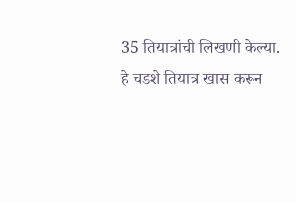35 तियात्रांची लिखणी केल्या. हे चडशे तियात्र खास करून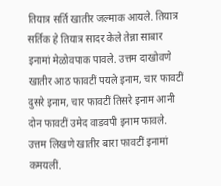तियात्र सर्ति खातीर जल्माक आयले. तियात्र सर्तिक हे तियात्र सादर केले तेन्ना साबार इनामां मेळोवपाक पावले. उत्तम दाखोवणे खातीर आठ फावटीं पयले इनाम, चार फावटीं दुसरे इनाम, चार फावटीं तिसरे इनाम आनी दोन फावटीं उमेद वाडवपी इनाम फावले. उत्तम लिखणे खातीर बारा फावटीं इनामां कमयलीं.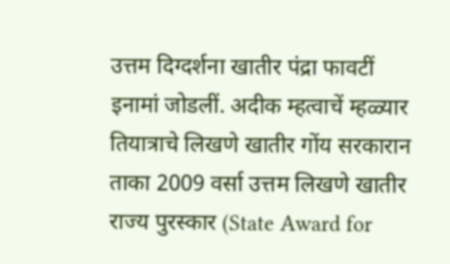उत्तम दिग्दर्शना खातीर पंद्रा फावटीं इनामां जोडलीं. अदीक म्हत्वाचें म्हळ्यार तियात्राचे लिखणे खातीर गोंय सरकारान ताका 2009 वर्सा उत्तम लिखणे खातीर राज्य पुरस्कार (State Award for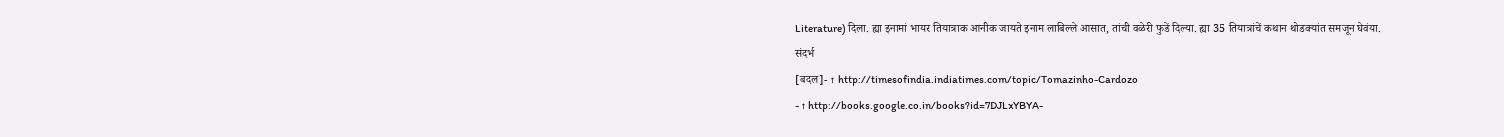Literature) दिला. ह्या इनामां भायर तियात्राक आनीक जायते इनाम लाबिल्ले आसात, तांची वळेरी फुडें दिल्या. ह्या 35 तियात्रांचें कथान थोडक्यांत समजून घेवंया.
संदर्भ
[बदल]- ↑ http://timesofindia.indiatimes.com/topic/Tomazinho-Cardozo
- ↑ http://books.google.co.in/books?id=7DJLxYBYA-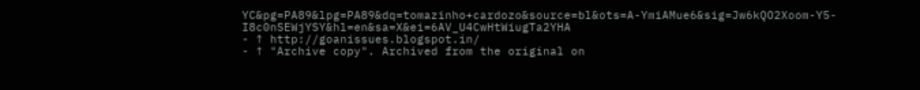YC&pg=PA89&lpg=PA89&dq=tomazinho+cardozo&source=bl&ots=A-YmiAMue6&sig=Jw6kQO2Xoom-Y5-I8c0nSEWjYSY&hl=en&sa=X&ei=6AV_U4CwHtWiugTa2YHA
- ↑ http://goanissues.blogspot.in/
- ↑ "Archive copy". Archived from the original on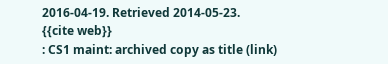2016-04-19. Retrieved 2014-05-23.
{{cite web}}
: CS1 maint: archived copy as title (link)